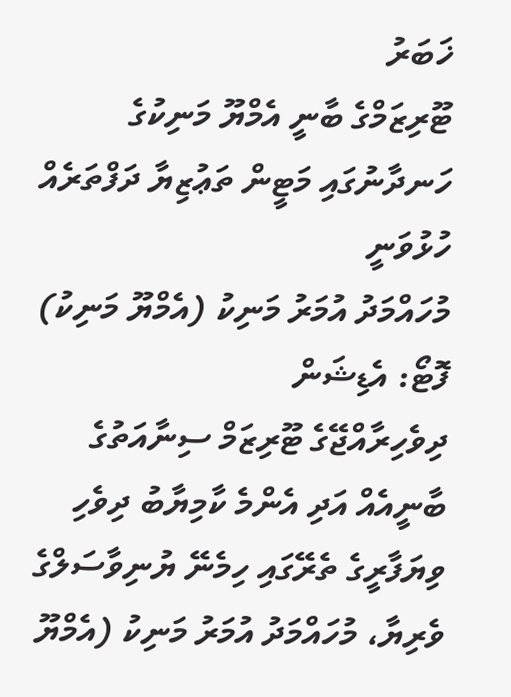ޚަބަރު
ޓޫރިޒަމްގެ ބާނީ އެމްޔޫ މަނިކުގެ ހަނދާނުގައި މަޓީން ތަޢުޒިޔާ ދަފްތަރެއް ހުޅުވަނީ
މުހައްމަދު އުމަރު މަނިކު (އެމްޔޫ މަނިކު) ފޮޓޯ: އެޑިޝަން
ދިވެހިރާއްޖޭގެ ޓޫރިޒަމް ސިނާއަތުގެ ބާނީއެއް އަދި އެންމެ ކާމިޔާބު ދިވެހި ވިޔަފާރީގެ ތެރޭގައި ހިމެނޭ ޔުނިވާސަލްގެ ވެރިޔާ، މުހައްމަދު އުމަރު މަނިކު (އެމްޔޫ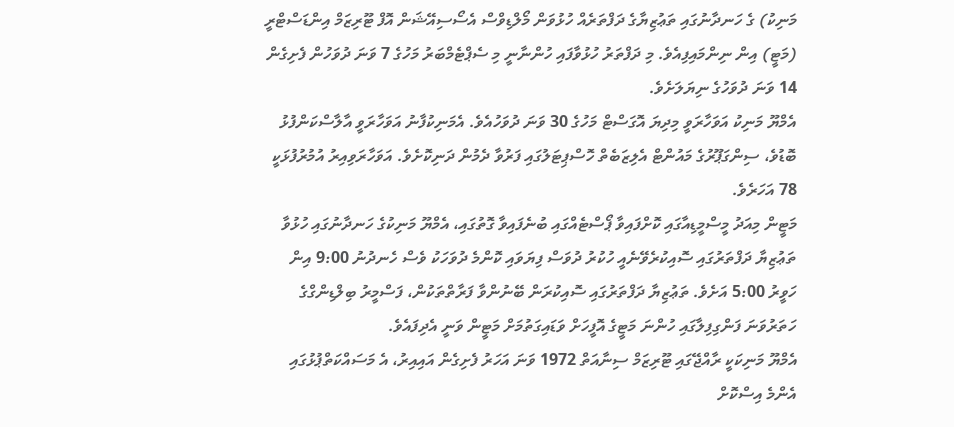މަނިކު) ގެ ހަނދާނުގައި ތަޢުޒިޔާގެ ދަފްތަރެއް ހުޅުވަން މޯލްޑިވްސް އެސޯސިއޭޝަން އޮފް ޓޫރިޒަމް އިންޑަސްޓްރީ (މަޓީ) އިން ނިންމައިފިއެވެ. މި ދަފްތަރު ހުޅުވާފައި ހުންނާނީ މި ސެޕްޓެމްބަރު މަހުގެ 7 ވަނަ ދުވަހުން ފެށިގެން 14 ވަނަ ދުވަހުގެ ނިޔަލަށެވެ.
އެމްޔޫ މަނިކު އަވަހާރަވީ މިދިޔަ އޮގަސްޓް މަހުގެ 30 ވަނަ ދުވަހުއެވެ. އެމަނިކުފާނު އަވަހާރަވީ އާލާސްކަންފުޅު ބޮޑުވެ، ސިންގަޕޫރުގެ މައުންޓް އެލިޒަބެތް ހޮސްޕިޓަލުގައި ފަރުވާ ދެމުން ދަނިކޮށެވެ. އަވަހާރަވިއިރު އުމުރުފުޅަކީ 78 އަހަރެވެ.
މަޓީން މިއަދު މީސްމީޑިއާގައި ކޮށްފައިވާ ޕޯސްޓެއްގައި ބުނެފައިވާ ގޮތުގައި، އެމްޔޫ މަނިކުގެ ހަނދާނުގައި ހުޅުވާ ތަޢުޒިޔާ ދަފްތަރުގައި ސޮއިކުރެވޭނެއީ ހުކުރު ދުވަސް ފިޔަވައި ކޮންމެ ދުވަހަކު ވެސް ހެނދުނު 9:00 އިން ހަވީރު 5:00 އަށެވެ. ތަޢުޒިޔާ ދަފްތަރުގައި ސޮއިކުރަން ބޭނުންވާ ފަރާތްތަކުން، ފަސްމީރު ބިލްޑިންގްގެ ހަތަރުވަނަ ފަންގިފިލާގައި ހުންނަ މަޓީގެ އޮފީހަށް ވަޑައިގަތުމަށް މަޓީން ވަނީ އެދިފައެވެ.
އެމްޔޫ މަނިކަކީ ރާއްޖޭގައި ޓޫރިޒަމް ސިނާއަތް 1972 ވަނަ އަހަރު ފެށިގެން އައިއިރު، އެ މަސައްކަތްޕުޅުގައި އެންމެ އިސްކޮށް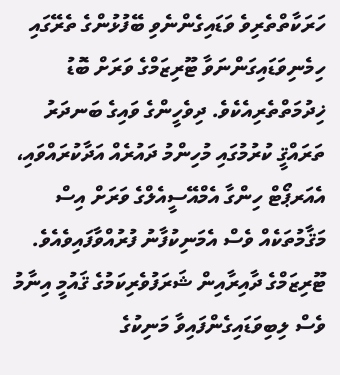ހަރަކާތްތެރިވެ ވަޑައިގެންނެވި ބޭފުޅުންގެ ތެރޭގައި ހިމެނިވަޑައިގަންނަވާ ޓޫރިޒަމްގެ ވަރަށް ބޮޑު ޚިދުމަތްތެރިއެކެވެ. ދިވެހީންގެ ވައިގެ ބަނދަރު ތަރައްޤީ ކުރުމުގައި މުހިންމު ދައުރެއް އަދާކުރައްވައި، އެއަރޕޯޓް ހިންގާ އެމްއޭސީއެލްގެ ވަރަށް އިސް މަޤާމުތަކެއް ވެސް އެމަނިކުފާނު ފުރުއްވާފައިވެއެވެ.
ޓޫރިޒަމްގެ ދާއިރާއިން ޝަރަފުވެރިކަމުގެ ޤައުމީ އިނާމު ވެސް ލިބިވަޑައިގެންފައިވާ މަނިކުގެ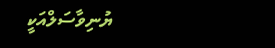ޔުނިވާސަލްއަކީ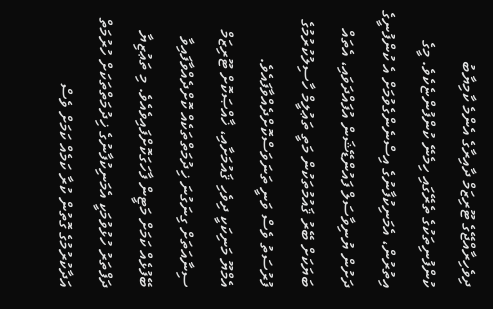ދިވެހިރާއްޖޭގެ ޓޫރިޒަމް ދާއިރާގެ އެންމެ ކާމިޔާބު ކުންފުނިތަކުގެ ތެރޭގައި ހިމެނޭ ކުންފުންޏެކެވެ. މީގެ އިތުރުން، އެމަނިކުފާނުގެ އިސްނެންގެވުމަށް އެ ކުންފުނީގެ ދަށުން ޔުނިވާސަލް ފައުންޑޭޝަން އުފައްދަވައި، އެތައް ބަޔަކަށް ބޭރު ޤައުމުތަކުން މަތީ ތަޢުލީމް ހާސިލުކުރުމުގެ ފުރުސަތު ވެސް ވަނީ ތަނަވަސްކޮށްދެއްވާފައެވެ.
އެމްޔޫ މަނިކަކީ ދިވެހި ޤައުމަށާއި، ޚާއްޞަކޮށް ޓޫރިޒަމް ސިނާއަތަށް ގިނަގުނަ ޚިދުމަތްތަކެއް ކޮށްދެއްވާފައިވާ ބޭފުޅެއް ކަމަށް މަޓީން ފާހަގަކޮށްފައިވެއެވެ. މި ތަޢުޒިޔާ ދަފްތަރު ހުޅުވުމަކީ އެމަނިކުފާނުގެ ޚިދުމަތްތަކަށް ހުރުމަތް އަދާކުރުމުގެ ގޮތުން ކުރާ ކަމެއް ކަމަށް ވެސް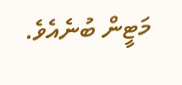މަޓީން ބުނެއެވެ.